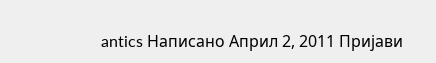antics Написано Април 2, 2011 Пријави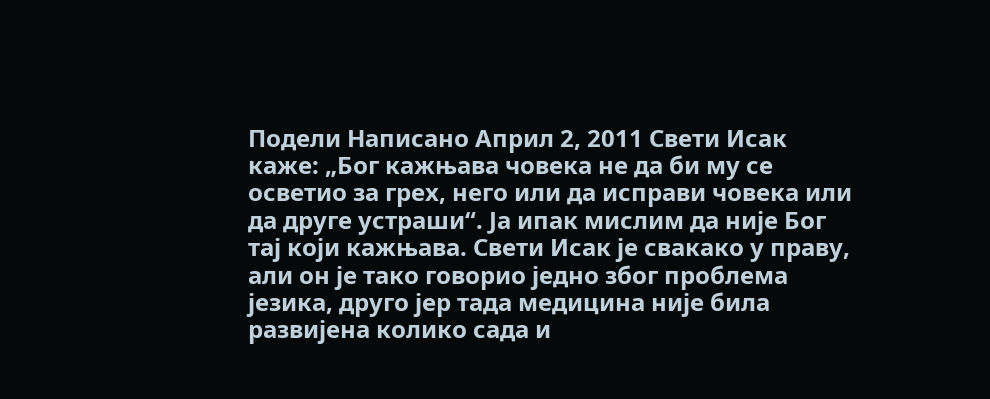Подели Написано Април 2, 2011 Свети Исак каже: „Бог кажњава човека не да би му се осветио за грех, него или да исправи човека или да друге устраши“. Ја ипак мислим да није Бог тај који кажњава. Свети Исак је свакако у праву, али он је тако говорио једно због проблема језика, друго јер тада медицина није била развијена колико сада и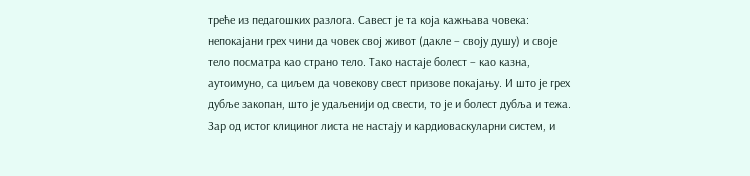треће из педагошких разлога. Савест је та која кажњава човека: непокајани грех чини да човек свој живот (дакле – своју душу) и своје тело посматра као страно тело. Тако настаје болест – као казна, аутоимуно, са циљем да човекову свест призове покајању. И што је грех дубље закопан, што је удаљенији од свести, то је и болест дубља и тежа. Зар од истог клициног листа не настају и кардиоваскуларни систем, и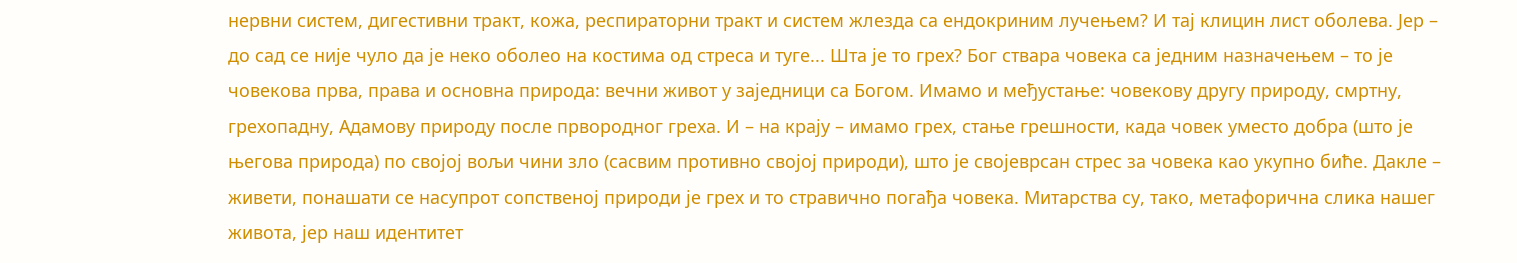нервни систем, дигестивни тракт, кожа, респираторни тракт и систем жлезда са ендокриним лучењем? И тај клицин лист оболева. Јер – до сад се није чуло да је неко оболео на костима од стреса и туге... Шта је то грех? Бог ствара човека са једним назначењем – то је човекова прва, права и основна природа: вечни живот у заједници са Богом. Имамо и међустање: човекову другу природу, смртну, грехопадну, Адамову природу после првородног греха. И – на крају – имамо грех, стање грешности, када човек уместо добра (што је његова природа) по својој вољи чини зло (сасвим противно својој природи), што је својеврсан стрес за човека као укупно биће. Дакле – живети, понашати се насупрот сопственој природи је грех и то стравично погађа човека. Митарства су, тако, метафорична слика нашег живота, јер наш идентитет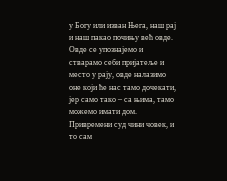у Богу или изван Њега, наш рај и наш пакао почињу већ овде. Овде се упознајемо и стварамо себи пријатеље и место у рају, овде налазимо оне који ће нас тамо дочекати, јер само тако – са њима, тамо можемо имати дом. Привремени суд чини човек, и то сам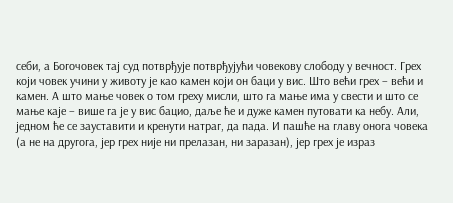себи, а Богочовек тај суд потврђује потврђујући човекову слободу у вечност. Грех који човек учини у животу је као камен који он баци у вис. Што већи грех – већи и камен. А што мање човек о том греху мисли, што га мање има у свести и што се мање каје – више га је у вис бацио, даље ће и дуже камен путовати ка небу. Али, једном ће се зауставити и кренути натраг, да пада. И пашће на главу онога човека (а не на другога, јер грех није ни прелазан, ни заразан), јер грех је израз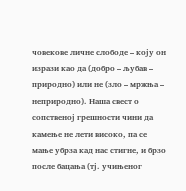човекове личне слободе – коју он изрази као да (добро – љубав – природно) или не (зло – мржња – неприродно). Наша свест о сопственој грешности чини да камење не лети високо, па се мање убрза кад нас стигне, и брзо после бацања (тј. учињеног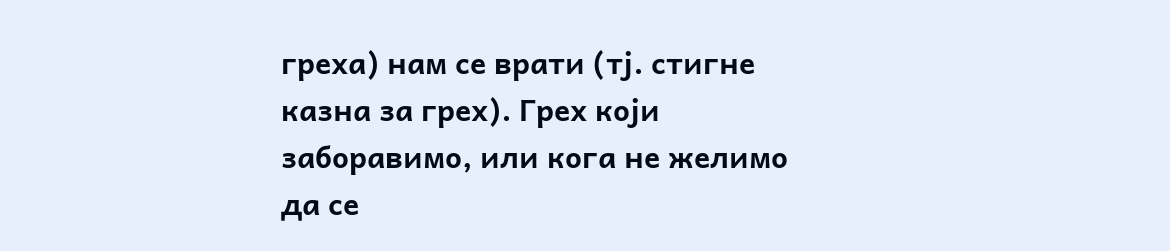греха) нам се врати (тј. стигне казна за грех). Грех који заборавимо, или кога не желимо да се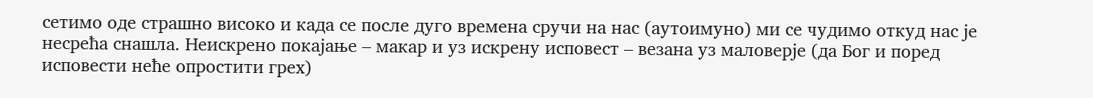сетимо оде страшно високо и када се после дуго времена сручи на нас (аутоимуно) ми се чудимо откуд нас је несрећа снашла. Неискрено покајање – макар и уз искрену исповест – везана уз маловерје (да Бог и поред исповести неће опростити грех)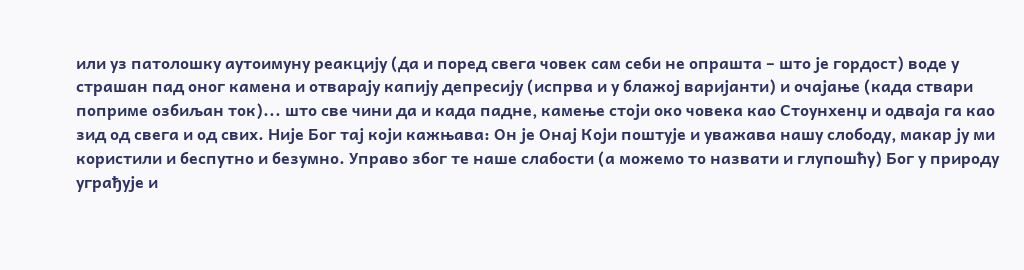или уз патолошку аутоимуну реакцију (да и поред свега човек сам себи не опрашта – што је гордост) воде у страшан пад оног камена и отварају капију депресију (испрва и у блажој варијанти) и очајање (када ствари поприме озбиљан ток)... што све чини да и када падне, камење стоји око човека као Стоунхенџ и одваја га као зид од свега и од свих. Није Бог тај који кажњава: Он је Онај Који поштује и уважава нашу слободу, макар ју ми користили и беспутно и безумно. Управо због те наше слабости (а можемо то назвати и глупошћу) Бог у природу уграђује и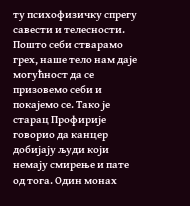ту психофизичку спрегу савести и телесности. Пошто себи стварамо грех, наше тело нам даје могућност да се призовемо себи и покајемо се. Тако је старац Профирије говорио да канцер добијају људи који немају смирење и пате од тога. Один монах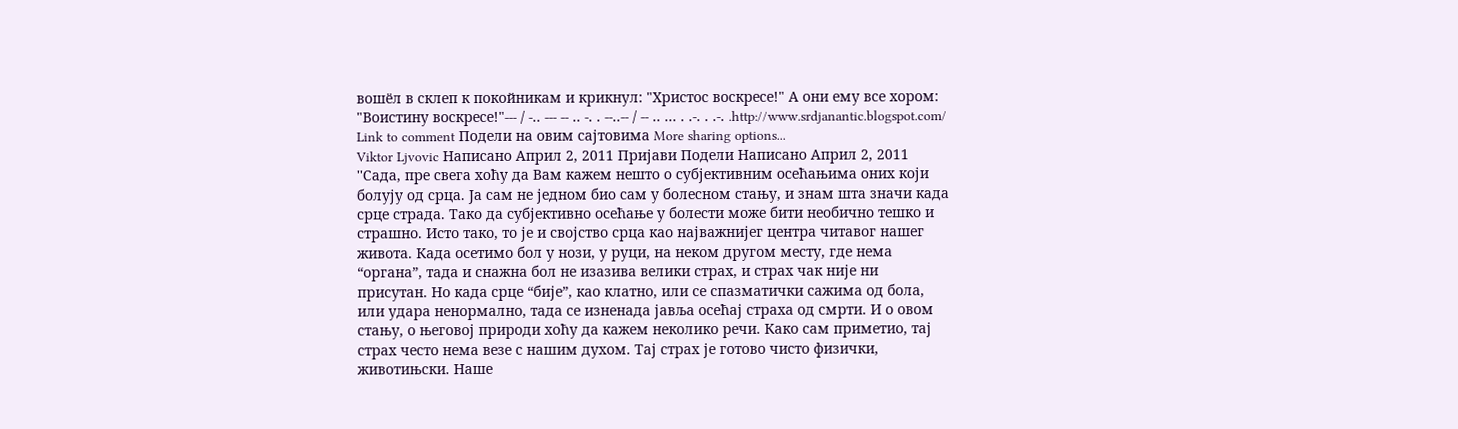вошёл в склеп к покойникам и крикнул: "Христос воскресе!" А они ему все хором: "Воистину воскресе!"--- / -.. --- -- .. -. . --..-- / -- .. ... . .-. . .-. .http://www.srdjanantic.blogspot.com/ Link to comment Подели на овим сајтовима More sharing options...
Viktor Ljvovic Написано Април 2, 2011 Пријави Подели Написано Април 2, 2011 ''Сада, пре свега хоћу да Вам кажем нешто о субјективним осећањима оних који болују од срца. Ја сам не једном био сам у болесном стању, и знам шта значи када срце страда. Тако да субјективно осећање у болести може бити необично тешко и страшно. Исто тако, то је и својство срца као најважнијег центра читавог нашег живота. Када осетимо бол у нози, у руци, на неком другом месту, где нема “органа”, тада и снажна бол не изазива велики страх, и страх чак није ни присутан. Но када срце “бије”, као клатно, или се спазматички сажима од бола, или удара ненормално, тада се изненада јавља осећај страха од смрти. И о овом стању, о његовој природи хоћу да кажем неколико речи. Како сам приметио, тај страх често нема везе с нашим духом. Тај страх је готово чисто физички, животињски. Наше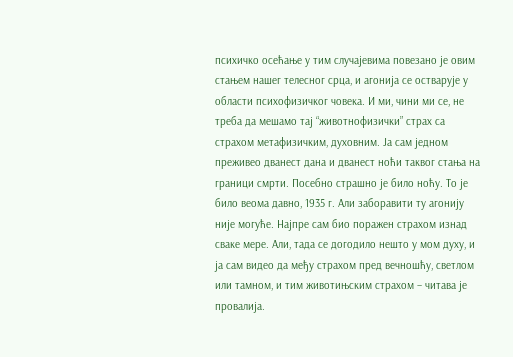психичко осећање у тим случајевима повезано је овим стањем нашег телесног срца, и агонија се остварује у области психофизичког човека. И ми, чини ми се, не треба да мешамо тај “животнофизички” страх са страхом метафизичким, духовним. Ја сам једном преживео дванест дана и дванест ноћи таквог стања на граници смрти. Посебно страшно је било ноћу. То је било веома давно, 1935 г. Али заборавити ту агонију није могуће. Најпре сам био поражен страхом изнад сваке мере. Али, тада се догодило нешто у мом духу, и ја сам видео да међу страхом пред вечношћу, светлом или тамном, и тим животињским страхом – читава је провалија.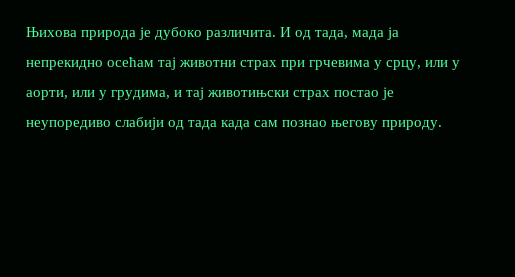Њихова природа је дубоко различита. И од тада, мада ја непрекидно осећам тај животни страх при грчевима у срцу, или у аорти, или у грудима, и тај животињски страх постао је неупоредиво слабији од тада када сам познао његову природу.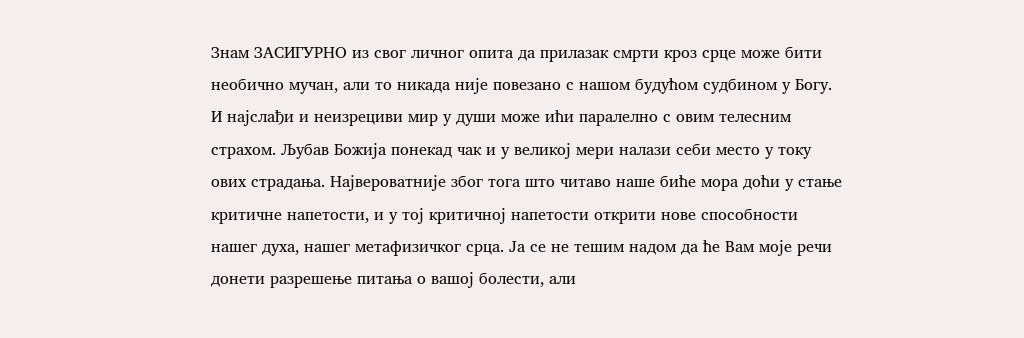Знам ЗАСИГУРНО из свог личног опита да прилазак смрти кроз срце може бити необично мучан, али то никада није повезано с нашом будућом судбином у Богу. И најслађи и неизрециви мир у души може ићи паралелно с овим телесним страхом. Љубав Божија понекад чак и у великој мери налази себи место у току ових страдања. Највероватније због тога што читаво наше биће мора доћи у стање критичне напетости, и у тој критичној напетости открити нове способности нашег духа, нашег метафизичког срца. Ја се не тешим надом да ће Вам моје речи донети разрешење питања о вашој болести, али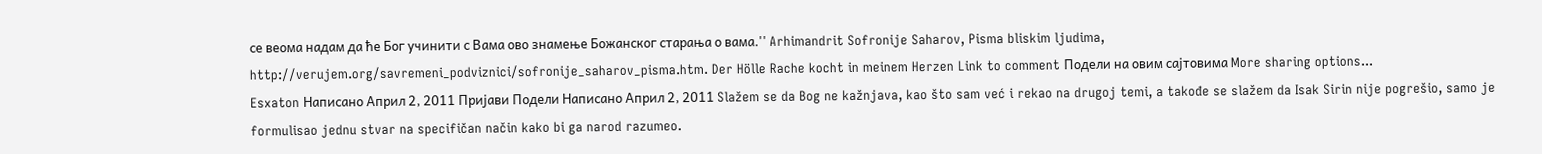се веома надам да ће Бог учинити с Вама ово знамење Божанског старања о вама.'' Arhimandrit Sofronije Saharov, Pisma bliskim ljudima, http://verujem.org/savremeni_podviznici/sofronije_saharov_pisma.htm. Der Hölle Rache kocht in meinem Herzen Link to comment Подели на овим сајтовима More sharing options...
Esxaton Написано Април 2, 2011 Пријави Подели Написано Април 2, 2011 Slažem se da Bog ne kažnjava, kao što sam već i rekao na drugoj temi, a takođe se slažem da Isak Sirin nije pogrešio, samo je formulisao jednu stvar na specifičan način kako bi ga narod razumeo.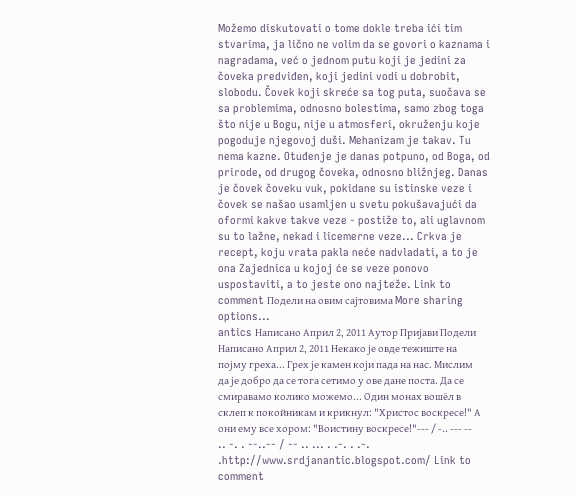Možemo diskutovati o tome dokle treba ići tim stvarima, ja lično ne volim da se govori o kaznama i nagradama, već o jednom putu koji je jedini za čoveka predviđen, koji jedini vodi u dobrobit, slobodu. Čovek koji skreće sa tog puta, suočava se sa problemima, odnosno bolestima, samo zbog toga što nije u Bogu, nije u atmosferi, okruženju koje pogoduje njegovoj duši. Mehanizam je takav. Tu nema kazne. Otuđenje je danas potpuno, od Boga, od prirode, od drugog čoveka, odnosno bližnjeg. Danas je čovek čoveku vuk, pokidane su istinske veze i čovek se našao usamljen u svetu pokušavajući da oformi kakve takve veze - postiže to, ali uglavnom su to lažne, nekad i licemerne veze... Crkva je recept, koju vrata pakla neće nadvladati, a to je ona Zajednica u kojoj će se veze ponovo uspostaviti, a to jeste ono najteže. Link to comment Подели на овим сајтовима More sharing options...
antics Написано Април 2, 2011 Аутор Пријави Подели Написано Април 2, 2011 Некако је овде тежиште на појму греха... Грех је камен који пада на нас. Мислим да је добро да се тога сетимо у ове дане поста. Да се смиравамо колико можемо... Один монах вошёл в склеп к покойникам и крикнул: "Христос воскресе!" А они ему все хором: "Воистину воскресе!"--- / -.. --- -- .. -. . --..-- / -- .. ... . .-. . .-. .http://www.srdjanantic.blogspot.com/ Link to comment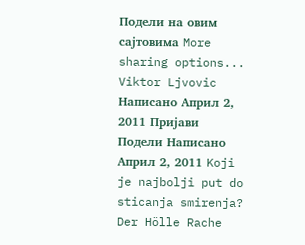Подели на овим сајтовима More sharing options...
Viktor Ljvovic Написано Април 2, 2011 Пријави Подели Написано Април 2, 2011 Koji je najbolji put do sticanja smirenja? Der Hölle Rache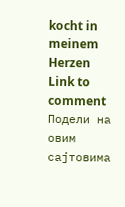kocht in meinem Herzen Link to comment Подели на овим сајтовима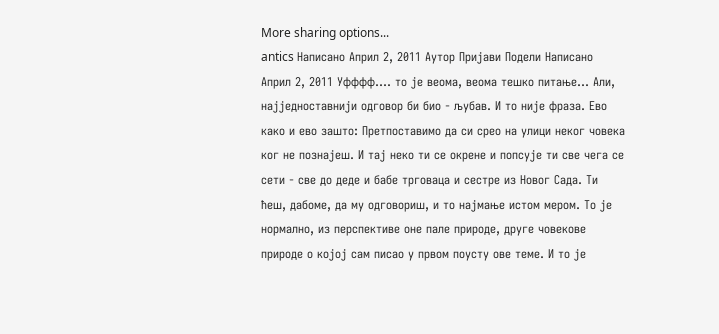More sharing options...
antics Написано Април 2, 2011 Аутор Пријави Подели Написано Април 2, 2011 Уфффф.... то је веома, веома тешко питање... Али, најједноставнији одговор би био - љубав. И то није фраза. Ево како и ево зашто: Претпоставимо да си срео на улици неког човека ког не познајеш. И тај неко ти се окрене и попсује ти све чега се сети - све до деде и бабе трговаца и сестре из Новог Сада. Ти ћеш, дабоме, да му одговориш, и то најмање истом мером. То је нормално, из перспективе оне пале природе, друге човекове природе о којој сам писао у првом поусту ове теме. И то је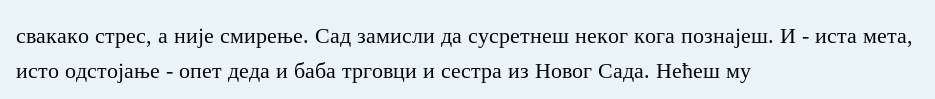свакако стрес, а није смирење. Сад замисли да сусретнеш неког кога познајеш. И - иста мета, исто одстојање - опет деда и баба трговци и сестра из Новог Сада. Нећеш му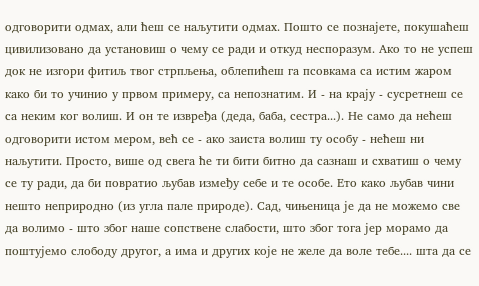одговорити одмах, али ћеш се наљутити одмах. Пошто се познајете, покушаћеш цивилизовано да установиш о чему се ради и откуд неспоразум. Ако то не успеш док не изгори фитиљ твог стрпљења, облепићеш га псовкама са истим жаром како би то учинио у првом примеру, са непознатим. И - на крају - сусретнеш се са неким ког волиш. И он те извређа (деда, баба, сестра...). Не само да нећеш одговорити истом мером, већ се - ако заиста волиш ту особу - нећеш ни наљутити. Просто, више од свега ће ти бити битно да сазнаш и схватиш о чему се ту ради, да би повратио љубав између себе и те особе. Ето како љубав чини нешто неприродно (из угла пале природе). Сад, чињеница је да не можемо све да волимо - што због наше сопствене слабости, што због тога јер морамо да поштујемо слободу другог, а има и других које не желе да воле тебе.... шта да се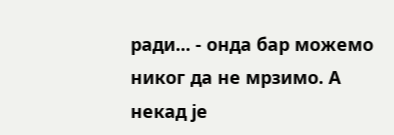ради... - онда бар можемо никог да не мрзимо. А некад је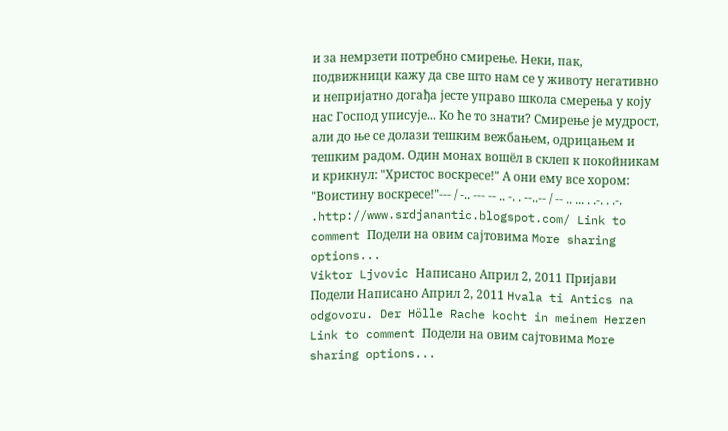и за немрзети потребно смирење. Неки, пак, подвижници кажу да све што нам се у животу негативно и непријатно догађа јесте управо школа смерења у коју нас Господ уписује... Ко ће то знати? Смирење је мудрост, али до ње се долази тешким вежбањем, одрицањем и тешким радом. Один монах вошёл в склеп к покойникам и крикнул: "Христос воскресе!" А они ему все хором: "Воистину воскресе!"--- / -.. --- -- .. -. . --..-- / -- .. ... . .-. . .-. .http://www.srdjanantic.blogspot.com/ Link to comment Подели на овим сајтовима More sharing options...
Viktor Ljvovic Написано Април 2, 2011 Пријави Подели Написано Април 2, 2011 Hvala ti Antics na odgovoru. Der Hölle Rache kocht in meinem Herzen Link to comment Подели на овим сајтовима More sharing options...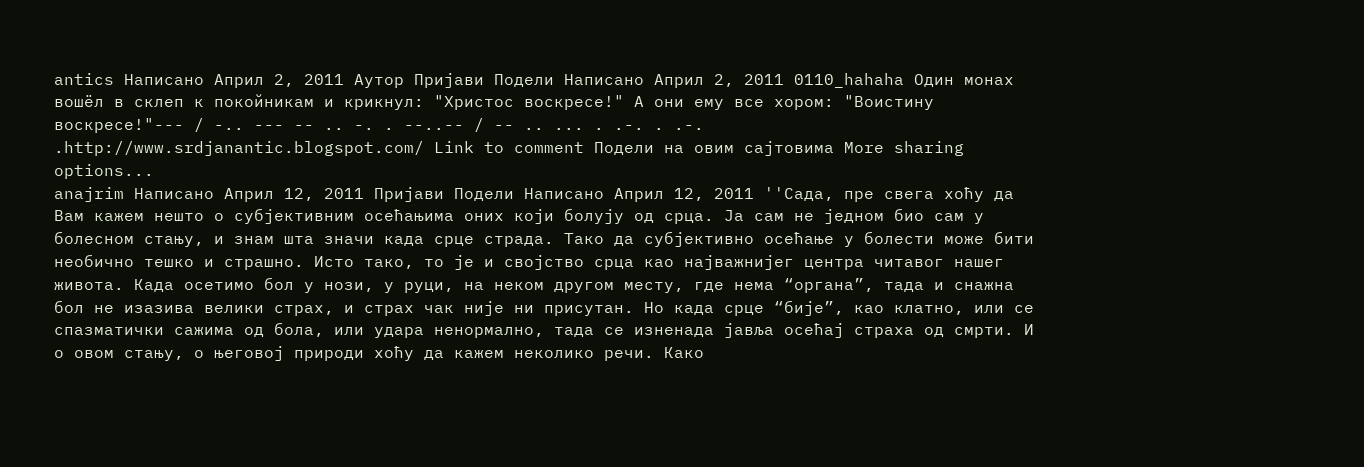antics Написано Април 2, 2011 Аутор Пријави Подели Написано Април 2, 2011 0110_hahaha Один монах вошёл в склеп к покойникам и крикнул: "Христос воскресе!" А они ему все хором: "Воистину воскресе!"--- / -.. --- -- .. -. . --..-- / -- .. ... . .-. . .-. .http://www.srdjanantic.blogspot.com/ Link to comment Подели на овим сајтовима More sharing options...
anajrim Написано Април 12, 2011 Пријави Подели Написано Април 12, 2011 ''Сада, пре свега хоћу да Вам кажем нешто о субјективним осећањима оних који болују од срца. Ја сам не једном био сам у болесном стању, и знам шта значи када срце страда. Тако да субјективно осећање у болести може бити необично тешко и страшно. Исто тако, то је и својство срца као најважнијег центра читавог нашег живота. Када осетимо бол у нози, у руци, на неком другом месту, где нема “органа”, тада и снажна бол не изазива велики страх, и страх чак није ни присутан. Но када срце “бије”, као клатно, или се спазматички сажима од бола, или удара ненормално, тада се изненада јавља осећај страха од смрти. И о овом стању, о његовој природи хоћу да кажем неколико речи. Како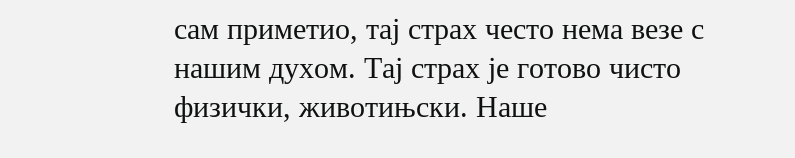сам приметио, тај страх често нема везе с нашим духом. Тај страх је готово чисто физички, животињски. Наше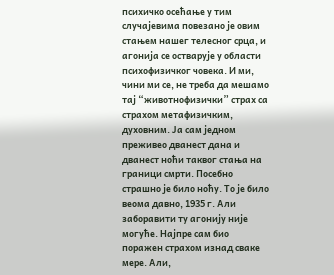психичко осећање у тим случајевима повезано је овим стањем нашег телесног срца, и агонија се остварује у области психофизичког човека. И ми, чини ми се, не треба да мешамо тај “животнофизички” страх са страхом метафизичким, духовним. Ја сам једном преживео дванест дана и дванест ноћи таквог стања на граници смрти. Посебно страшно је било ноћу. То је било веома давно, 1935 г. Али заборавити ту агонију није могуће. Најпре сам био поражен страхом изнад сваке мере. Али,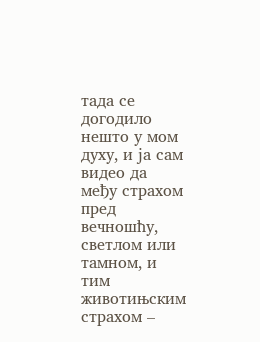тада се догодило нешто у мом духу, и ја сам видео да међу страхом пред вечношћу, светлом или тамном, и тим животињским страхом –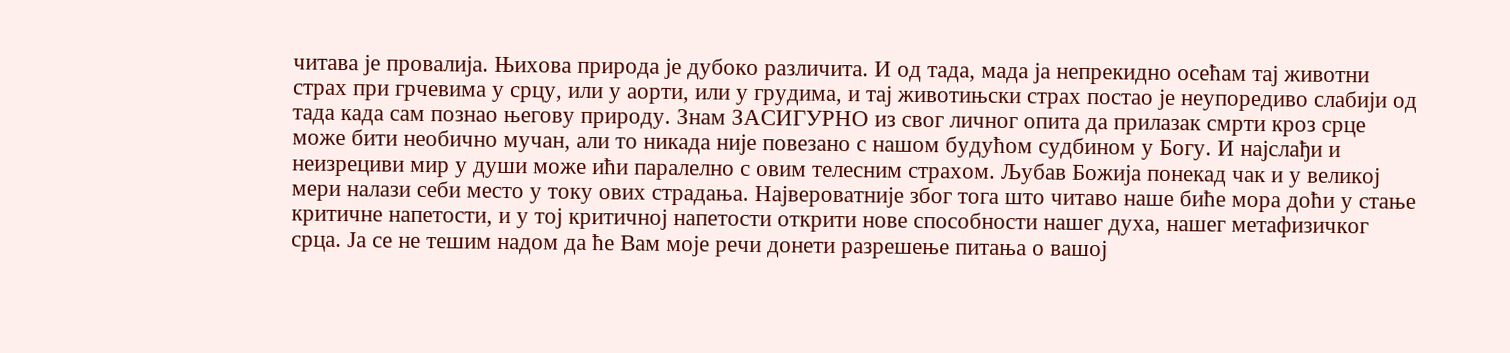читава је провалија. Њихова природа је дубоко различита. И од тада, мада ја непрекидно осећам тај животни страх при грчевима у срцу, или у аорти, или у грудима, и тај животињски страх постао је неупоредиво слабији од тада када сам познао његову природу. Знам ЗАСИГУРНО из свог личног опита да прилазак смрти кроз срце може бити необично мучан, али то никада није повезано с нашом будућом судбином у Богу. И најслађи и неизрециви мир у души може ићи паралелно с овим телесним страхом. Љубав Божија понекад чак и у великој мери налази себи место у току ових страдања. Највероватније због тога што читаво наше биће мора доћи у стање критичне напетости, и у тој критичној напетости открити нове способности нашег духа, нашег метафизичког срца. Ја се не тешим надом да ће Вам моје речи донети разрешење питања о вашој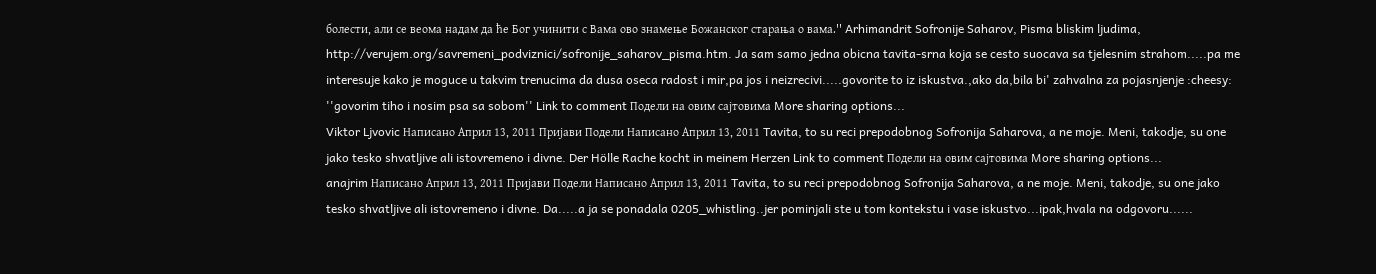болести, али се веома надам да ће Бог учинити с Вама ово знамење Божанског старања о вама.'' Arhimandrit Sofronije Saharov, Pisma bliskim ljudima, http://verujem.org/savremeni_podviznici/sofronije_saharov_pisma.htm. Ja sam samo jedna obicna tavita-srna koja se cesto suocava sa tjelesnim strahom.....pa me interesuje kako je moguce u takvim trenucima da dusa oseca radost i mir,pa jos i neizrecivi.....govorite to iz iskustva.,ako da,bila bi' zahvalna za pojasnjenje :cheesy: ''govorim tiho i nosim psa sa sobom'' Link to comment Подели на овим сајтовима More sharing options...
Viktor Ljvovic Написано Април 13, 2011 Пријави Подели Написано Април 13, 2011 Tavita, to su reci prepodobnog Sofronija Saharova, a ne moje. Meni, takodje, su one jako tesko shvatljive ali istovremeno i divne. Der Hölle Rache kocht in meinem Herzen Link to comment Подели на овим сајтовима More sharing options...
anajrim Написано Април 13, 2011 Пријави Подели Написано Април 13, 2011 Tavita, to su reci prepodobnog Sofronija Saharova, a ne moje. Meni, takodje, su one jako tesko shvatljive ali istovremeno i divne. Da.....a ja se ponadala 0205_whistling..jer pominjali ste u tom kontekstu i vase iskustvo...ipak,hvala na odgovoru......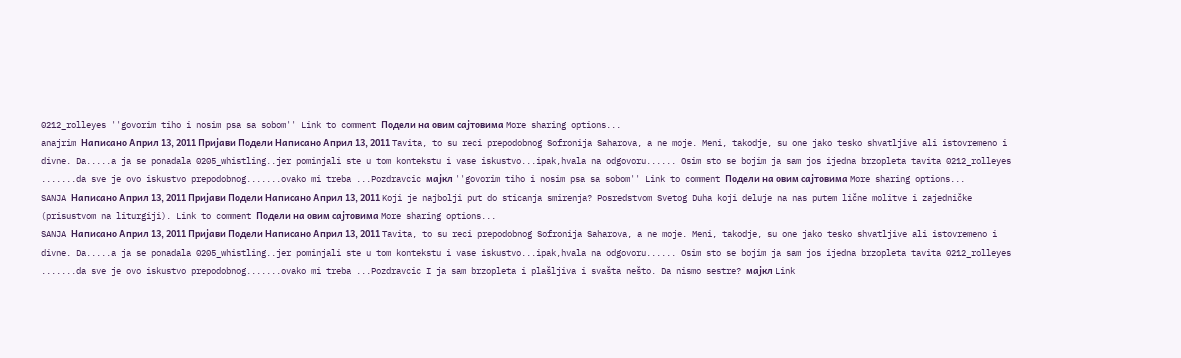0212_rolleyes ''govorim tiho i nosim psa sa sobom'' Link to comment Подели на овим сајтовима More sharing options...
anajrim Написано Април 13, 2011 Пријави Подели Написано Април 13, 2011 Tavita, to su reci prepodobnog Sofronija Saharova, a ne moje. Meni, takodje, su one jako tesko shvatljive ali istovremeno i divne. Da.....a ja se ponadala 0205_whistling..jer pominjali ste u tom kontekstu i vase iskustvo...ipak,hvala na odgovoru...... Osim sto se bojim ja sam jos ijedna brzopleta tavita 0212_rolleyes .......da sve je ovo iskustvo prepodobnog.......ovako mi treba ...Pozdravcic мајкл ''govorim tiho i nosim psa sa sobom'' Link to comment Подели на овим сајтовима More sharing options...
SANJA Написано Април 13, 2011 Пријави Подели Написано Април 13, 2011 Koji je najbolji put do sticanja smirenja? Posredstvom Svetog Duha koji deluje na nas putem lične molitve i zajedničke (prisustvom na liturgiji). Link to comment Подели на овим сајтовима More sharing options...
SANJA Написано Април 13, 2011 Пријави Подели Написано Април 13, 2011 Tavita, to su reci prepodobnog Sofronija Saharova, a ne moje. Meni, takodje, su one jako tesko shvatljive ali istovremeno i divne. Da.....a ja se ponadala 0205_whistling..jer pominjali ste u tom kontekstu i vase iskustvo...ipak,hvala na odgovoru...... Osim sto se bojim ja sam jos ijedna brzopleta tavita 0212_rolleyes .......da sve je ovo iskustvo prepodobnog.......ovako mi treba ...Pozdravcic I ja sam brzopleta i plašljiva i svašta nešto. Da nismo sestre? мајкл Link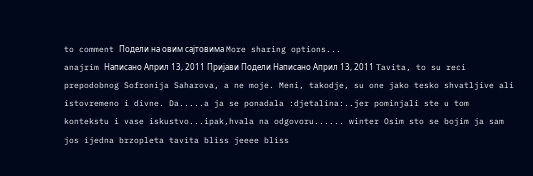to comment Подели на овим сајтовима More sharing options...
anajrim Написано Април 13, 2011 Пријави Подели Написано Април 13, 2011 Tavita, to su reci prepodobnog Sofronija Saharova, a ne moje. Meni, takodje, su one jako tesko shvatljive ali istovremeno i divne. Da.....a ja se ponadala :djetalina:..jer pominjali ste u tom kontekstu i vase iskustvo...ipak,hvala na odgovoru...... winter Osim sto se bojim ja sam jos ijedna brzopleta tavita bliss jeeee bliss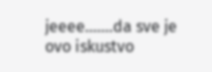jeeee.......da sve je ovo iskustvo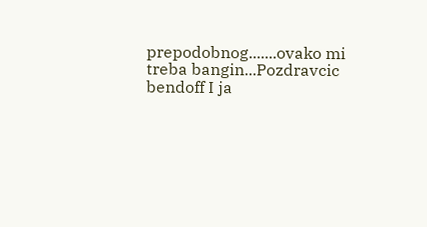prepodobnog.......ovako mi treba bangin...Pozdravcic bendoff I ja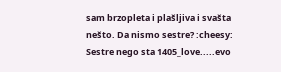sam brzopleta i plašljiva i svašta nešto. Da nismo sestre? :cheesy: Sestre nego sta 1405_love.....evo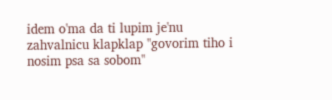idem o'ma da ti lupim je'nu zahvalnicu klapklap ''govorim tiho i nosim psa sa sobom''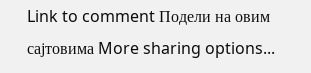Link to comment Подели на овим сајтовима More sharing options...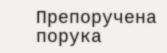Препоручена порука